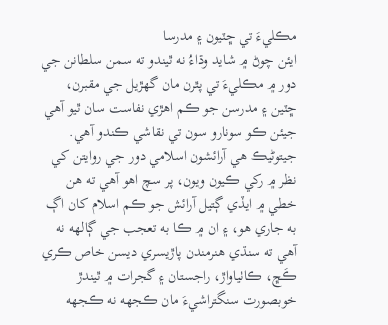مڪليءَ تي ڇٽيون ۽ مدرسا
ايئن چوڻ ۾ شايد وڌاءُ نه ٿيندو ته سمن سلطانن جي دور ۾ مڪليءَ تي پٿرن مان گهڙيل جي مقبرن، ڇٽين ۽ مدرسن جو ڪم اهڙي نفاست سان ٿيو آهي جيئن ڪو سونارو سون تي نقاشي ڪندو آهي. جيتوڻيڪ هي آرائشون اسلامي دور جي روايتن کي نظر ۾ رکي ڪيون ويون، پر سچ اهو آهي ته هن خطي ۾ ايڏي ڳتيل آرائش جو ڪم اسلام کان اڳ به جاري هو، ۽ ان ۾ ڪا به تعجب جي ڳالهه نه آهي ته سنڌي هنرمندن پاڙيسري ديسن خاص ڪري ڪَڇ، ڪاٺياواڙ، راجستان ۽ گجرات ۾ ٿيندڙ خوبصورت سنگتراشيءَ مان ڪجهه نه ڪجهه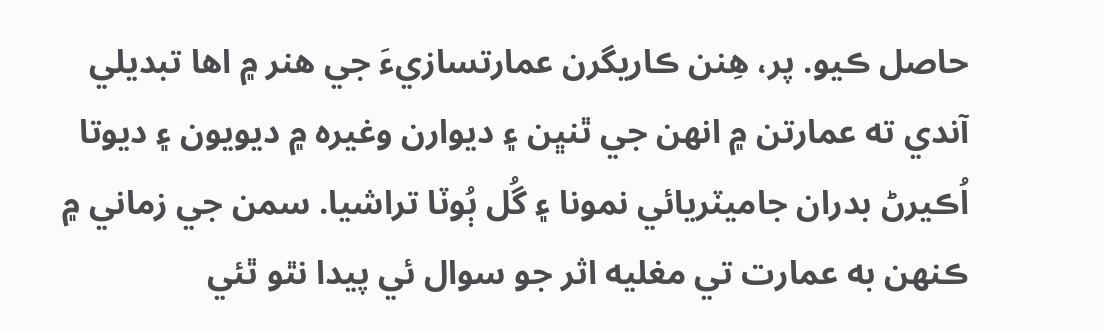حاصل ڪيو. پر، هِنن ڪاريگرن عمارتسازيءَ جي هنر ۾ اها تبديلي آندي ته عمارتن ۾ انهن جي ٿنڀن ۽ ديوارن وغيره ۾ ديويون ۽ ديوتا اُڪيرڻ بدران جاميٽريائي نمونا ۽ گُل ٻُوٽا تراشيا. سمن جي زماني ۾ ڪنهن به عمارت تي مغليه اثر جو سوال ئي پيدا نٿو ٿئي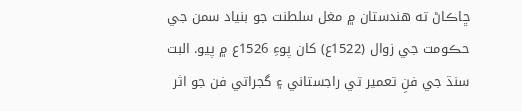ڇاڪاڻ ته هندستان ۾ مغل سلطنت جو بنياد سمن جي حڪومت جي زوال (1522ع) کان پوءِ 1526ع ۾ پيو. البت سنڌ جي فنِ تعمير تي راجستاني ۽ گجراتي فن جو اثر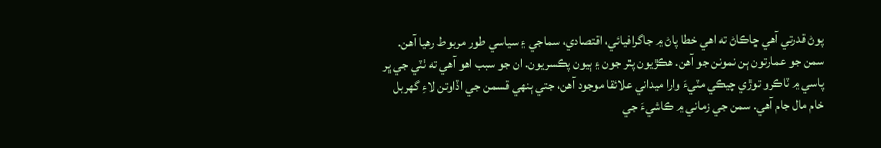پوڻ قدرتي آهي ڇاڪاڻ ته اهي خطا پاڻ ۾ جاگرافيائي، اقتصادي، سماجي ۽ سياسي طور مربوط رهيا آهن.
سمن جو عمارتون ٻن نمونن جو آهن. هڪڙيون پٿر جون ۽ ٻيون پڪسريون. ان جو سبب اهو آهي ته ٺٽي جي ڀر پاسي ۾ ٽاڪرو توڙي چيڪي مٽيءَ وارا ميداني علائقا موجود آهن، جتي ٻنهي قسمن جي اڏاوتن لاءِ گهربل خام مال جام آهي. سمن جي زماني ۾ ڪاشيءَ جي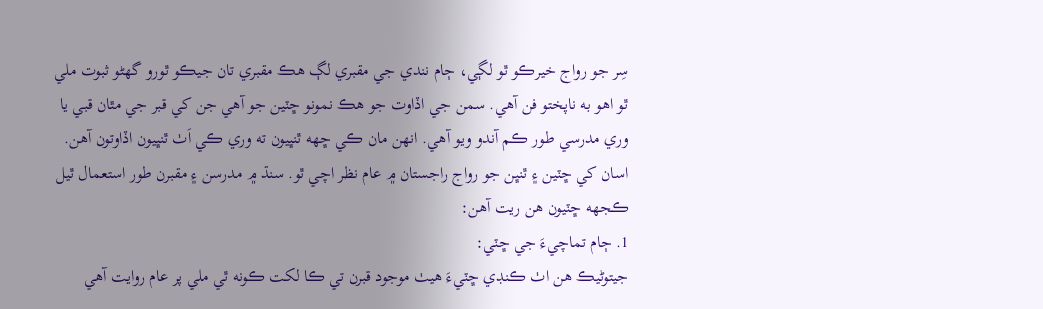سِر جو رواج خيرڪو ٿو لڳي، ڄام نندي جي مقبري لڳ هڪ مقبري تان جيڪو ٿورو گهڻو ثبوت ملي ٿو اهو به ناپختو فن آهي. سمن جي اڏاوت جو هڪ نمونو ڇٽين جو آهي جن کي قبر جي مٿان قبي يا وري مدرسي طور ڪم آندو ويو آهي. انهن مان ڪي ڇهه ٿنڀيون ته وري ڪي اَٺ ٿنڀيون اڏاوتون آهن. اسان کي ڇٽين ۽ ٿنڀن جو رواج راجستان ۾ عام نظر اچي ٿو. سنڌ ۾ مدرسن ۽ مقبرن طور استعمال ٿيل ڪجهه ڇٽيون هن ريت آهن:
1. ڄام تماچيءَ جي ڇٽي:
جيتوڻيڪ هن اٺ ڪنڊي ڇٽيءَ هيٺ موجود قبرن تي ڪا لکت ڪونه ٿي ملي پر عام روايت آهي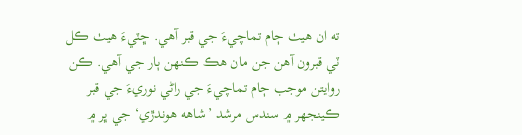ته ان هيٺ ڄام تماچيءَ جي قبر آهي. ڇٽيءَ هيٺ ڪل ٽي قبرون آهن جن مان هڪ ڪنهن ٻار جي آهي. ڪن روايتن موجب ڄام تماچيءَ جي راڻي نوريءَ جي قبر ڪينجهر ۾ سندس مرشد ’شاهه هوندڙي‘ جي ڀر ۾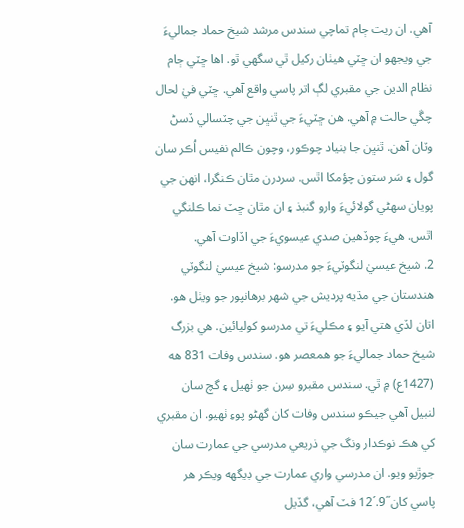آهي. ان ريت ڄام تماچي سندس مرشد شيخ حماد جماليءَ جي ويجهو ان ڇٽي هيٺان رکيل ٿي سگهي ٿو. اها ڇٽي ڄام نظام الدين جي مقبري لڳ اتر پاسي واقع آهي. ڇٽي فيٰ لحال چڱي حالت ۾ آهي. هن ڇٽيءَ جي ٿنڀن جي چٽسالي ڏسڻ وٽان آهن. ٿنڀن جا بنياد چوڪور، وچون ڪالم نفيس اُڪر سان گول ۽ سَر ستون چؤمکا اٿس. سردرن مٿان ڪنگرا، انهن جي پويان سهڻي گولائيءَ وارو گنبذ ۽ ان مٿان ڇٽ نما ڪلنگي اٿس. هيءَ چوڏهين صدي عيسويءَ جي اڏاوت آهي.
2. شيخ عيسيٰ لنگوٽيءَ جو مدرسو: شيخ عيسيٰ لنگوٽي هندستان جي مڌيه پرديش جي شهر برهانپور جو ويٺل هو. اتان لڏي هتي آيو ۽ مڪليءَ تي مدرسو کوليائين. هي بزرگ شيخ حماد جماليءَ جو همعصر هو. سندس وفات 831 هه (1427ع) ۾ ٿي. سندس مقبرو سِرن جو ٺهيل ۽ گچ سان لنبيل آهي جيڪو سندس وفات کان گهڻو پوءِ ٺهيو. ان مقبري کي هڪ نوڪدار ونگ جي ذريعي مدرسي جي عمارت سان جوڙيو ويو. ان مدرسي واري عمارت جي ڊيگهه ويڪر هر پاسي کان˝9.´12 فٽ آهي، گڏيل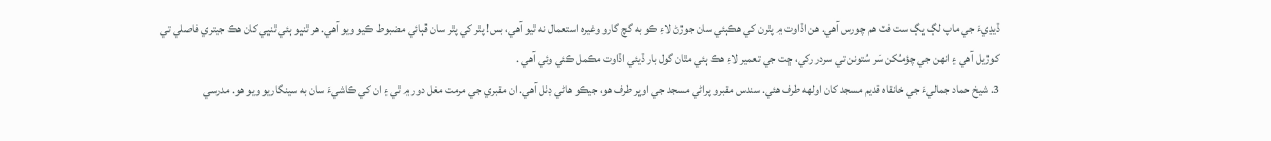ڏيڍيءَ جي ماپ لڳ ڀڳ ست فٽ هم چورس آهي. هن اڏاوت ۾ پٿرن کي هڪٻئي سان جوڙڻ لاءِ ڪو به گچ گارو وغيره استعمال نه ٿيو آهي، بس! پٿر کي پٿر سان ڦٻائي مضبوط ڪيو ويو آهي. هر ٿنڀو ٻئي ٿنڀي کان هڪ جيتري فاصلي تي کوڙيل آهي ۽ انهن جي چؤمـُکن سَر سُتونن تي سردر رکي، ڇت جي تعمير لاءِ هڪ ٻئي مٿان گول بار ڏيئي اڏاوت مڪمل ڪئي وئي آهي .
3. شيخ حماد جماليءَ جي خانقاه قديم مسجد کان اولهه طرف هئي. سندس مقبرو پراڻي مسجد جي اوڀر طرف هو، جيڪو هاڻي ڊٺل آهي. ان مقبري جي مرمت مغل دور ۾ ٿي ۽ ان کي ڪاشيءَ سان به سينگاريو ويو هو. مدرسي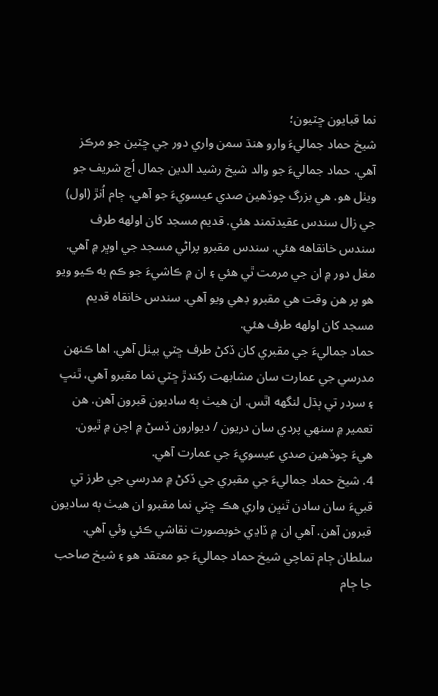نما قبايون ڇٽيون؛
شيخ حماد جماليءَ وارو هنڌ سمن واري دور جي ڇٽين جو مرڪز آهي. حماد جماليءَ جو والد شيخ رشيد الدين جمال اُچ شريف جو ويٺل هو. هي بزرگ چوڏهين صدي عيسويءَ جو آهي، ڄام اُنڙ (اول) جي زال سندس عقيدتمند هئي. قديم مسجد کان اولهه طرف سندس خانقاهه هئي. سندس مقبرو پراڻي مسجد جي اوڀر ۾ آهي. مغل دور ۾ ان جي مرمت ٿي هئي ۽ ان ۾ ڪاشيءَ جو ڪم به ڪيو ويو هو پر هن وقت هي مقبرو ڊهي ويو آهي. سندس خانقاه قديم مسجد کان اولهه طرف هئي.
حماد جماليءَ جي مقبري کان ڏکڻ طرف ڇٽي بيٺل آهي. اها ڪنهن مدرسي جي عمارت سان مشابهت رکندڙ ڇٽي نما مقبرو آهي، ٿنڀ ۽ سردر تي ٻڌل لنگهه اٿس. ان هيٺ ٻه ساديون قبرون آهن. هن تعمير ۾ سنهي پردي سان دريون / ديوارون ڏسڻ ۾ اچن ۾ ٿيون. هيءَ چوڏهين صدي عيسويءَ جي عمارت آهي.
4. شيخ حماد جماليءَ جي مقبري جي ڏکڻ ۾ مدرسي جي طرز تي قبيءَ سان سادن ٿنڀن واري هڪ ڇٽي نما مقبرو ان هيٺ ٻه ساديون قبرون آهن. آهي ان ۾ ڏاڍي خوبصورت نقاشي ڪئي وئي آهي. سلطان ڄام تماچي شيخ حماد جماليءَ جو معتقد هو ۽ شيخ صاحب جا ڄام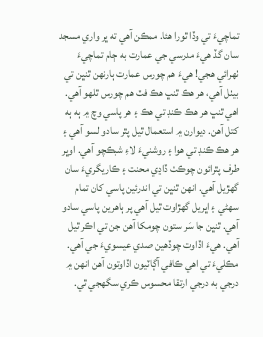تماچيءَ تي وڏا ٿورا هئا. ممڪن آهي ته ڀر واري مسجد سان گڏ هيءَ مدرسي جي عمارت به ڄام تماچيءَ ٺهرائي هجي! هيءَ هم چورس عمارت ٻارنهن ٿنڀن تي بيٺل آهي، هر هڪ ٿنڀ هڪ فٽ هم چورس ٿلهو آهي. اهي ٿنڀ هر هڪ ڪنڊ تي هڪ ۽ هر پاسي وچ ۾ ٻه ٻه کتل آهن. ديوارن ۾ استعمال ٿيل پٿر سادو لسو آهي ۽ هر هڪ ڪنڊ تي هوا ۽ روشنيءَ لاءِ شبڪچو آهي. اوڀر طرف پٿرائون چوڪٺ ڏاڍي محنت ۽ ڪاريگريءَ سان گهڙيل آهي. انهن ٿنڀن تي اندرئين پاسي کان تمام سهڻي ۽ اڀريل گهڙاوت ٿيل آهي پر ٻاهرين پاسي سادو آهي. ٿنڀن جا سَر ستون چومکا آهن جن تي اڪر ٿيل آهي. هيءَ اڏاوت چوڏهين صدي عيسويءَ جي آهي. مڪليءَ تي اهي ڪافي آڳاٽيون اڏاوتون آهن انهن ۾ درجي به درجي ارتقا محسوس ڪري سگهجي ٿي.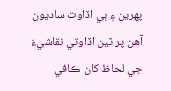پهرين ۽ ٻي اڏاوت ساديون آهن پر ٽين اڏاوتي نقاشيءَ جي لحاظ کان ڪافي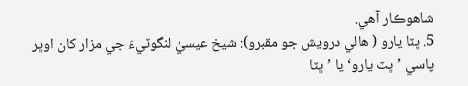شاهوڪار آهي.
5. ڀٽا يارو ( هالي درويش جو مقبرو): شيخ عيسيٰ لنگوٽيءَ جي مزار کان اوڀر پاسي ’ڀٽ يارو‘ يا ’ڀٽا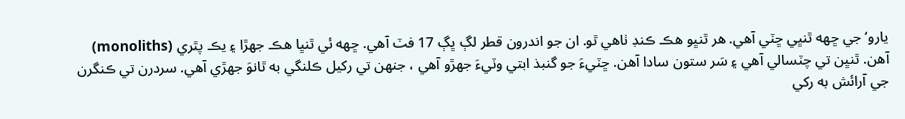يارو‘ جي ڇهه ٿنڀي ڇٽي آهي. هر ٿنڀو هڪ ڪنڊ ٺاهي ٿو. ان جو اندرون قطر لڳ ڀڳ 17 فٽ آهي. ڇهه ئي ٿنڀا هڪ جهڙا ۽ يڪ پٿري (monoliths) آهن. ٿنڀن تي چٽسالي آهي ۽ سَر ستون سادا آهن. ڇٽيءَ جو گنبذ ابتي وٽيءَ جهڙو آهي ، جنهن تي رکيل ڪلنگي به ٿانوَ جهڙي آهي. سردرن تي ڪنگرن جي آرائش به رکي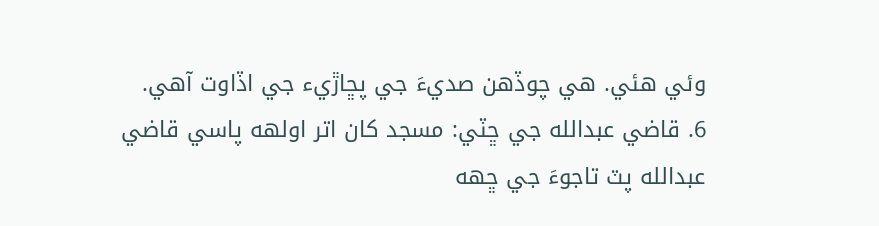وئي هئي. هي چوڏهن صديءَ جي پڇاڙيء جي اڏاوت آهي.
6. قاضي عبدالله جي ڇٽي: مسجد کان اتر اولهه پاسي قاضي عبدالله پٽ تاجوءَ جي ڇهه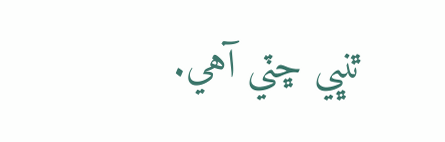ٿنڀي ڇٽي آهي.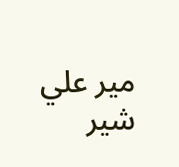مير علي شير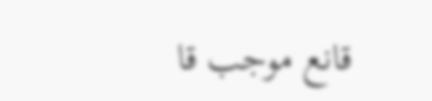قانع موجب قا